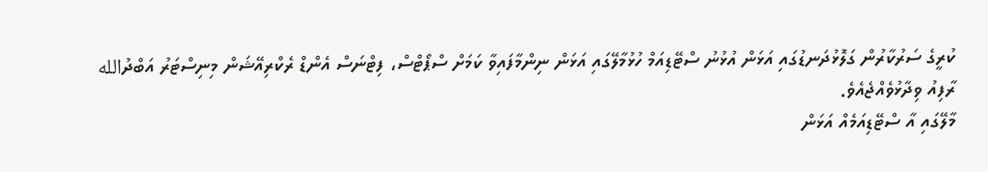ކުރީގެ ސަރުކާރުން ގަލޮޅުދަނޑުގައި އަޅަން އުޅުނު ސްޓޭޑިއަމް ހުޅުމާލޭގައި އަޅަން ނިންމާފައިވާ ކަމަށް ސްޕޯޓްސް، ފިޓްނަސް އެންޑް ރެކްރިއޭޝަން މިނިސްޓަރު އަބްދުالله ރާފިއު ވިދާޅުވެއްޖެއެވެ.
މާލޭގައި އާ ސްޓޭޑިއަމެއް އަޅަން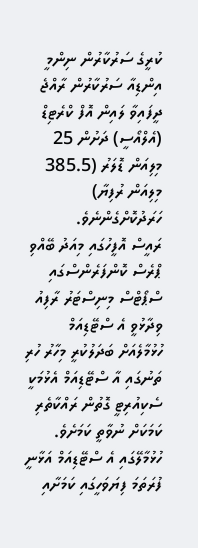ކުރީގެ ސަރުކާރުން ނިންމީ އިންޑިއާ ސަރުކާރުން ރާއްޖެ ދީފައިވާ ލައިން އޮފް ކްރެޓިޑް (އެލްއޯސީ) ދަށުން 25 މިލިއަން ޑޮލަރު (385.5 މިލިއަން ރުފިޔާ) ހަރަދުކޮށްގެންނެވެ.
ރައީސް އޮފީހުގައި މިއަދު ބޭއްވި ޕްރެސް ކޮންފަރެންސްގައި ސްޕޯޓްސް މިނިސްޓަރު ރާފިއު ވިދާޅުވީ އެ ސްޓޭޑިއަމް ހުޅުމާލެއަށް ބަދަލުކުރީ މިހާރު ހުރި ތަނުގައި އާ ސްޓޭޑިއަމް އެޅުމަކީ ސެކިއުރިޓީ ގޮތުން ރައްކާތެރި ކަމަކަށް ނުވާތީ ކަމަށެވެ. ހުޅުމާލޭގައި އެ ސްޓޭޑިއަމް އަޅާނީ ފުރަތަމަ ފިޔަވަހީގައި ކަމަށާއި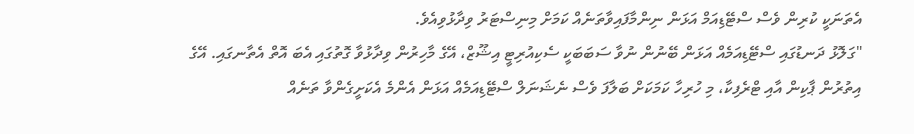އެތަނަކީ ކުރިން ވެސް ސްޓޭޑިއަމް އަޅަން ނިންމާފައިވާތަނެއް ކަމަށް މިނިސްޓަރު ވިދާޅުވިއެވެ.
"ގަލޮޅު ދަނޑުގައި ސްޓޭޑިއަމެއް އަޅަން ބޭނުން ނުވާ ސަބަބަކީ ސެކިއުރިޓީ އިޝޫޒް، އޭގެ މާހިރުން ވިދާޅުވާ ގޮތުގައި އެބަ އޮތް އެތާނގައި. އޭގެ އިތުރުން ޕާކިން އާއި ޓްރެފިކާ، މި ހުރިހާ ކަމަކަށް ބަލާފަ ވެސް ނެޝަނަލް ސްޓޭޑިއަމެއް އަޅަން އެންމެ އެކަށީގެންވާ ތަނެއް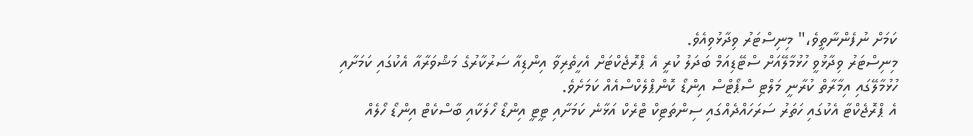ކަމަށް ނުފެންނާތީވެ،" މިނިސްޓަރު ވިދާޅުވިއެވެ.
މިނިސްޓަރު ވިދާޅުވީ ހުޅުމާލޭއަށް ސްޓޭޑިއަމް ބަދަލު ކުރީ އެ ޕްރޮޖެކްޓަށް އެހީތެރިވާ އިންޑިއާ ސަރުކާރުގެ މަޝްވަރާއާ އެކުގައި ކަމަށާއި ހުޅުމާލޭގައި އިމާރާތް ކުރާނީ މަލްޓި ސްޕޯޓްސް އިންޑޯ ކޮންޕްލެކްސްއެއް ކަމަށެވެ.
އެ ޕްރޮޖެކްޓާ އެކުގައި ހަތަރު ސަރަހައްދެއްގައި ސިންތަޓިކް ޓްރެކް އަޅާނެ ކަމަށާއި ޓީޓީ އިންޑޯ ހޯލަކާއި ބާސްކެޓް އިންޑޯ ހޯލެއް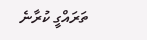ތަރައްގީ ކުރާނެ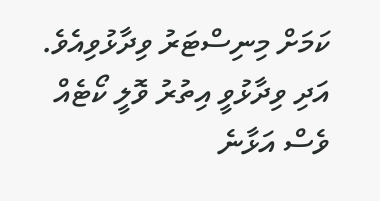ކަމަށް މިނިސްޓަރު ވިދާޅުވިއެވެ. އަދި ވިދާޅުވީ އިތުރު ވޮލީ ކޯޓެއް ވެސް އަޅާނެ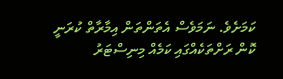ކަމަށެވެ. ނަމަވެސް އެތަންތަން އިމާރާތް ކުރަނީ ކޮން ރަށްތަކެއްގައި ކަމެއް މިނިސްޓަރު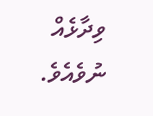ވިދާޅެއް ނުވެއެވެ.